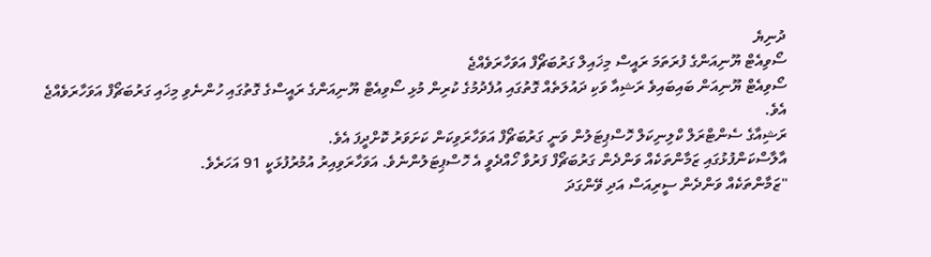ދުނިޔެ
ސޯވިއެޓް ޔޫނިއަންގެ ފުރަތަމަ ރައީސް މިޚައިލް ގަރުބަޗޯފް އަވަހާރަވެއްޖެ
ސޯވިއެޓް ޔޫނިއަން ބައިބައިވެ ރަޝިއާ ވަކި ދައުލަތެއް ގޮތުގައި އުފެދުމުގެ ކުރިން މުޅި ސޯވިއެޓް ޔޫނިއަންގެ ރައީސްގެ ގޮތުގައި ހުންނެވި މިޚައި ގަރުބަޗޯފް އަވަހާރަވެއްޖެ އެވެ.
ރަޝިއާގެ ސެންޓްރަލް ކްލިނިކަލް ހޮސްޕިޓަލުން ވަނީ ގަރުބަޗޯފް އަވަހާރަވިކަން ކަށަވަރު ކޮށްދީފަ އެވެ.
އާލާސްކަންފުޅުގައި ޒަމާންތަކެއް ވަންދެން ގަރުބަޗޯފް ފަރުވާ ހޯއްދެވީ އެ ހޮސްޕިޓަލުންނެވެ. އަވަހާރަވިއިރު އުމުރުފުޅަކީ 91 އަހަރެވެ.
"ޒަމާންތަކެއް ވަންދެން ސީރިއަސް އަދި ވޭންގަދަ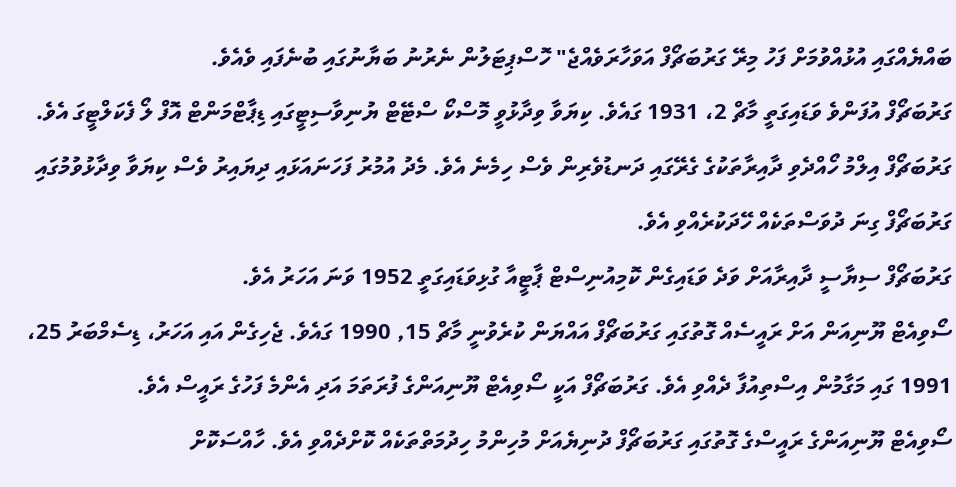ބައްޔެއްގައި އުޅުއްވުމަށް ފަހު މިރޭ ގަރުބަޗޯފް އަވަހާރަވެއްޖެ" ހޮސްޕިޓަލުން ނެރުނު ބަޔާނުގައި ބުނެފައި ވެއެވެ.
ގަރުބަޗޯފް އުފަންވެ ވަޑައިގަތީ މާޗް 2، 1931 ގައެވެ. ކިޔަވާ ވިދާޅުވީ މޮސްކޯ ސްޓޭޓް ޔުނިވާސިޓީގައި ޑިޕާޓްމަންޓް އޮފް ލޯ ފެކަލްޓީގަ އެވެ.
ގަރުބަޗޯފް އިލްމު ހޯއްދެވި ދާއިރާތަކުގެ ގެރޭގައި ދަނޑުވެރިން ވެސް ހިމެނެ އެވެ. މެދު އުމުރު ފަހަނައަޅައި ދިޔައިރު ވެސް ކިޔަވާ ވިދާޅުވުމުގައި ގަރުބަޗޯފް ގިނަ ދުވަސްތަކެއް ހޭދަކުރެއްވި އެވެ.
ގަރުބަޗޯފް ސިޔާސީ ދާއިރާއަށް ވަދެ ވަޑައިގެން ކޮމިއުނިސްޓް ޕާޓީއާ ގުޅިވަޑައިގަތީ 1952 ވަނަ އަހަރު އެވެ.
ސޯވިއެޓް ޔޫނިއަން އަށް ރައީސެއް ގޮތުގައި ގަރުބަޗޯފް އައްޔަން ކުރެވުނީ މާޗް 15, 1990 ގައެވެ. ޖެހިގެން އައި އަހަރު، ޑިސެމްބަރު 25، 1991 ގައި މަގާމުން އިސްތިއުފާ ދެއްވި އެވެ. ގަރުބަޗޯފް އަކީ ސޯވިއެޓް ޔޫނިއަންގެ ފުރަތަމަ އަދި އެންމެ ފަހުގެ ރައީސް އެވެ.
ސޯވިއެޓް ޔޫނިއަންގެ ރައީސްގެ ގޮތުގައި ގަރުބަޗޯފް ދުނިޔެއަށް މުހިންމު ހިދުމަތްތަކެއް ކޮށްދެއްވި އެވެ. ހާއްސަކޮށް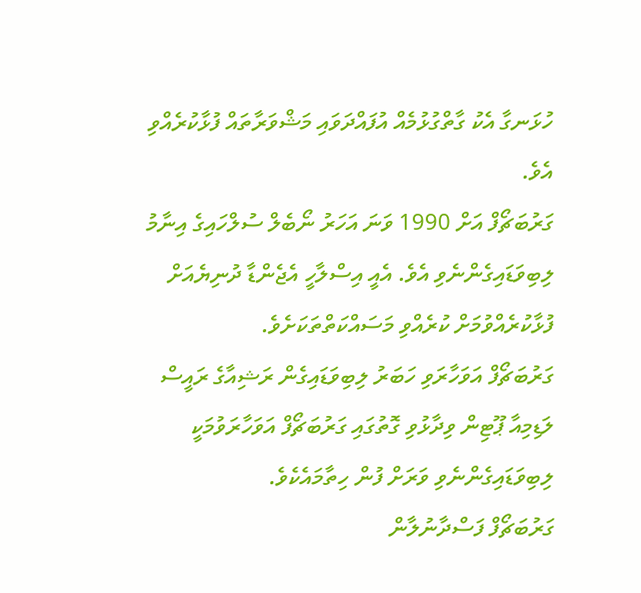ހުޅަނގާ އެކު ގާތްގުޅުމެއް އުފައްދަވައި މަޝްވަރާތައް ފުޅާކުރެއްވި އެވެ.
ގަރުބަޗޯފް އަށް 1990 ވަނަ އަހަރު ނޯބެލް ސުލްހައިގެ އިނާމު ލިބިވަޑައިގެންނެވި އެވެ. އެއީ އިސްލާހީ އެޖެންޑާ ދުނިޔެއަށް ފުޅާކުރެއްވުމަށް ކުރެއްވި މަސައްކަތްތަކަށެވެ.
ގަރުބަޗޯފް އަވަހާރަވި ހަބަރު ލިބިވަޑައިގެން ރަޝިއާގެ ރައީސް ލަޑިމިއާ ޕޫޓިން ވިދާޅުވި ގޮތުގައި ގަރުބަޗޯފް އަވަހާރަވުމަކީ ލިބިވަޑައިގެންނެވި ވަރަށް ފުން ހިތާމައެކެވެ.
ގަރުބަޗޯފް ފަސްދާނުލާން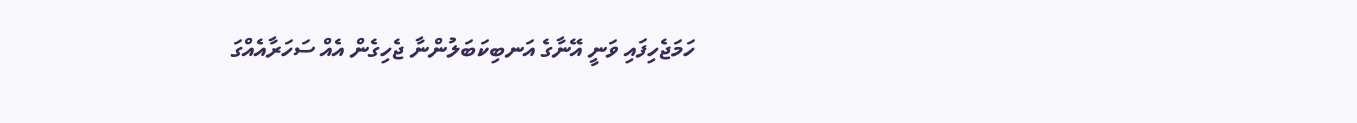ހަމަޖެހިފައި ވަނީ އޭނާގެ އަނބިކަބަލުންނާ ޖެހިގެން އެއް ސަހަރާއެއްގަ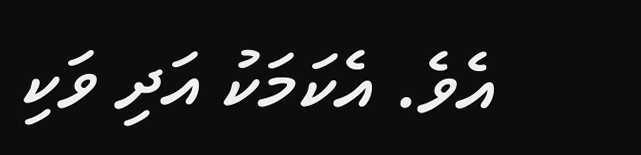އެވެ. އެކަމަކު އަދި ވަކި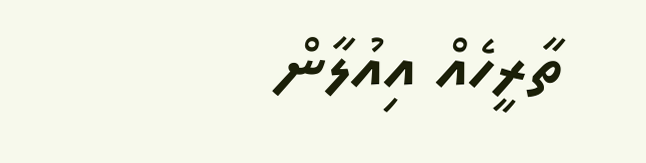ތާރީހެއް އިއުލާން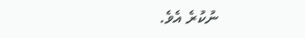ނުކުރެ އެވެ.